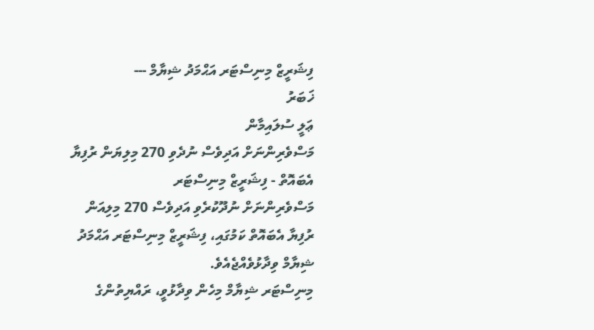ފިޝަރީޒް މިނިސްޓަރ އަޙްމަދު ޝިޔާމް ---
ޚަބަރު
ޢަލީ ސުލައިމާން
މަސްވެރިންނަށް އަދިވެސް ނުދެވި 270 މިލިޔަން ރުފިޔާ އެބައޮތް - ފިޝަރީޒް މިނިސްޓަރ
މަސްވެރިންނަށް ނުދޫކުރެވި އަދިވެސް 270 މިލިއަން ރުފިޔާ އެބައޮތް ކަމުގައި، ފިޝަރީޒް މިނިސްޓަރ އަޙްމަދު ޝިޔާމް ވިދާޅުވެއްޖެއެވެ.
މިނިސްޓަރ ޝިޔާމް މިހެން ވިދާޅުވީ، ރައްޔިތުންގެ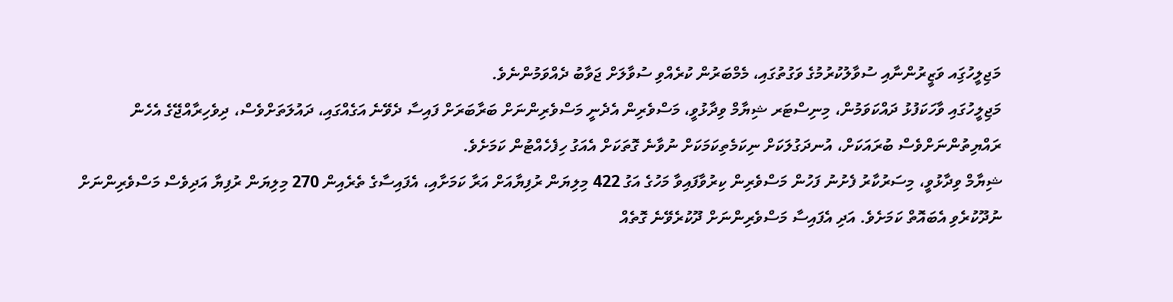މަޖިލީހުގަިއ ވަޒީރުންނާއި ސުވާލުކުރުމުގެ ވަގުތުގައި، މެމްބަރުން ކުރެއްވި ސުވާލަށް ޖަވާބު ދެއްވަމުންނެވެ.
މަޖިލީހުގައި ވާހަކަފުޅު ދައްކަވަމުން، މިނިސްޓަރ ޝިޔާމް ވިދާޅުވީ، މަސްވެރިން އެދެނީ މަސްވެރިންނަށް ބަރާބަރަށް ފައިސާ ދެވޭނެ އަގެއްގައި، ދައުލަތަށްވެސް، ދިވެހިރާއްޖޭގެ އެހެން ރައްޔިތުންނަށްވެސް ބުރައަކަށް، އުނދަގުލަކަށް ނިކަމެތިކަމަކަށް ނުވާނެ ގޮތަކަށް އެއަގު ހިފެހެއްޓުން ކަމަށެވެ.
ޝިޔާމް ވިދާޅުވީ، މިސަރުކާރު ފެށުނު ފަހުން މަސްވެރިން ކިރުވާފައިވާ މަހުގެ އަގު 422 މިލިޔަން ރުފިޔާއަށް އަރާ ކަމަށާއި، އެފައިސާގެ ތެރެއިން 270 މިލިޔަން ރުފިޔާ އަދިވެސް މަސްވެރިންނަށް ނުދޫކުރެވި އެބައޮތް ކަމަށެވެ. އަދި އެފައިސާ މަސްވެރިންނަށް ދޫކުރެވޭނެ ގޮތެއް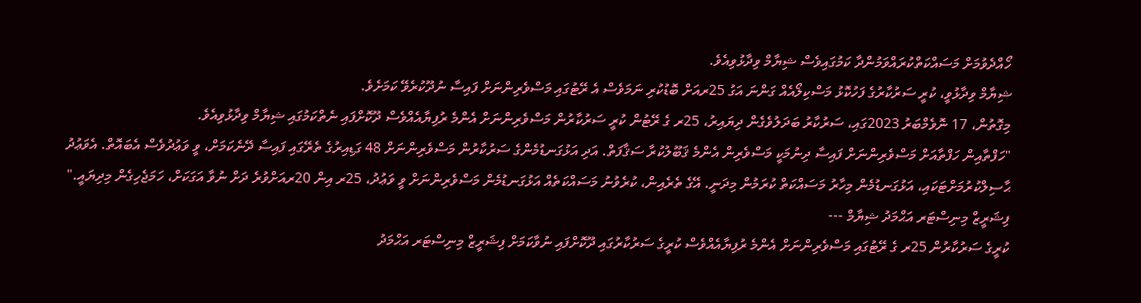ހޯއްދެވުމަށް މަސައްކަތްކުރައްވަމުންދާ ކަމުގައިވެސް ޝިޔާމް ވިދާޅުވިއެވެ.
ޝިޔާމް ވިދާޅުވީ، ކުރީ ސަރުކާރުގެ ފަހުކޮޅު މަސްކިލޯއެއް ގަންނަ އަގު 25ރއަށް ބޮޑުކުރި ނަމަވެސް އެ ރޭޓުގައި މަސްވެރިންނަށް ފައިސާ ނުދޫކުރެވޭ ކަމަށެވެ.
މިގޮތުން، 17 ނޮވެމްބަރު 2023ގައި، ސަރުކާރު ބަދަލުވެގެން ދިޔައިރު، 25ރ ގެ ރޭޓުން ކުރީ ސަރުކާރުން މަސްވެރިންނަށް އެންމެ ރުފިޔާއެއްވެސް ދޫކޮށްފައި ނެތްކަމުގައި ޝިޔާމް ވިދާޅުވިއެވެ.
"ހަފްތާއިން ހަފްތާއަށް މަސްވެރިންނަށް ފައިސާ ދިނުމަކީ މަސްވެރިން އެންމެ ޤަބޫލުކުރާ ސަޤާފަތް. އަދި އަޅުގަނޑުމެންގެ ސަރުކާރުން މަސްވެރިންނަށް 48 ގަޑިއިރުގެ ތެރޭގައި ފައިސާ ދޭނެކަމަށް، ވީ ވަޢުދުވެސް އެބައޮތް. އެވަޢުދު ޙާސިލްކުރުމަށްޓަކައި، އަޅުގަނޑުމެން މިހާރު މަސައްކަތް ކުރަމުން މިދަނީ. އޭގެ ތެރެއިން، ކުރެވުނު މަސައްކަތެއް އަޅުގަނޑުމެން މަސްވެރިންނަށް ވީ ވަޢުދު، 25ރ އިން 20ރއަށްވުރެ ދަށް ނުވާ އަގަކަށް، ހަމަޖެހިގެން މިދިޔައީ."
ފިޝަރީޒް މިނިސްޓަރ އަޙްމަދު ޝިޔާމް ---
ކުރީގެ ސަރުކާރުން 25ރ ގެ ރޭޓުގައި މަސްވެރިންނަށް އެންމެ ރުފިޔާއެއްވެސް ކުރީގެ ސަރުކާރުގައި ދޫކޮށްފައި ނުވާކަމަށް ފިޝަރީޒް މިނިސްޓަރ އަޙްމަދު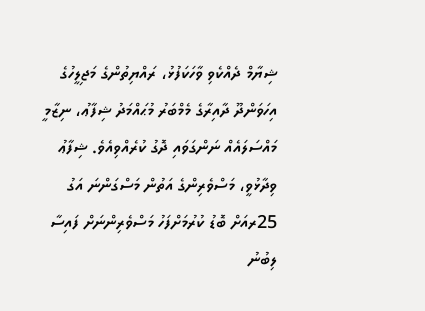ޝިޔާމް ދެއްކެވި ވާހަކަފުޅު، ރައްޔިތުންގެ މަޖިލީހުގެ އިހަވަންދޫ ދާއިރާގެ މެމްބަރު މުޙައްމަދު ޝިފާޢު، ނިޒާމީ މައްސަލައެއް ނަންގަވައި ދޮގު ކުރެއްވިއެވެ. ޝިފާޢު ވިދާޅުވީ، މަސްވެރިންގެ އަތުން މަސްގަންނަ އަގު 25ރއަށް ބޮޑު ކުރުމަށްފަހު މަސްވެރިންނަށް ފައިސާ ލިބުނު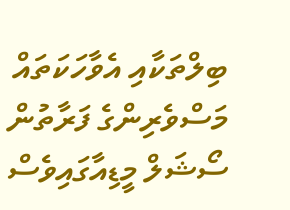ބިލްތަކާއި އެވާހަކަތައް މަސްވެރިންގެ ފަރާތުން ސޯޝަލް މީޑިއާގައިވެސް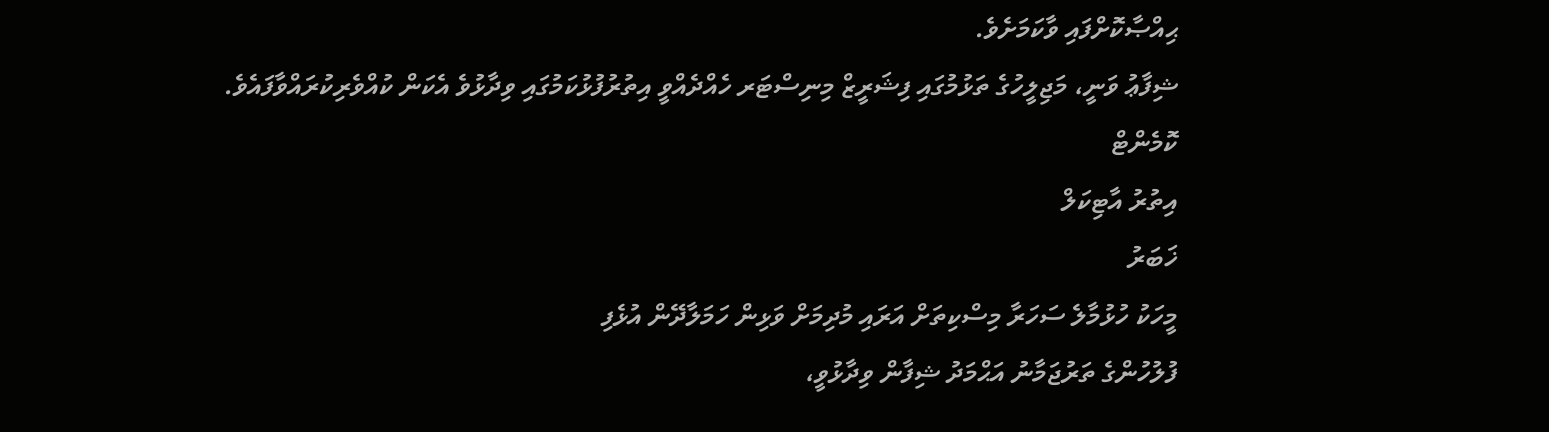ޙިއްޞާކޮށްފައި ވާކަމަށެވެ.
ޝިފާޢު ވަނީ، މަޖިލީހުގެ ތަޅުމުގައި ފިޝަރީޒް މިނިސްޓަރ ހެއްދެއްވީ އިތުރުފުޅުކަމުގައި ވިދާޅުވެ އެކަން ކުއްވެރިކުރައްވާފައެވެ.
ކޮމެންޓް
އިތުރު އާޓިކަލް
ޚަބަރު
މީހަކު ހުޅުމާލެ ސަހަރާ މިސްކިތަށް އަރައި މުދިމަށް ވަޅިން ހަމަލާދޭން އުޅެފި
ފުލުހުންގެ ތަރުޖަމާނު އަޙްމަދު ޝިފާން ވިދާޅުވީ،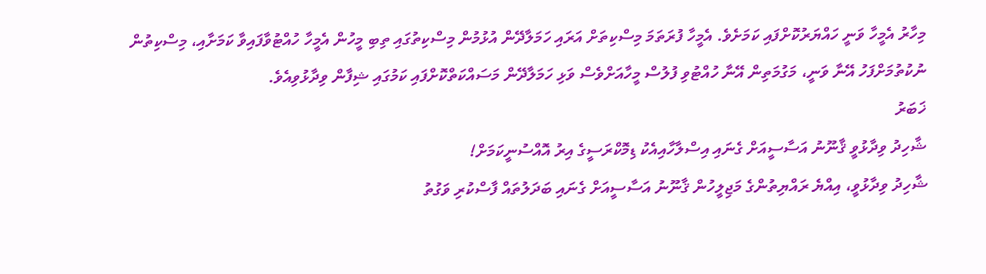މިހާރު އެމީހާ ވަނީ ހައްޔަރުކޮށްފައި ކަމަށެވެ. އެމީހާ ފުރަތަމަ މިސްކިތަށް އަރައި ހަމަލާދޭން އުޅުމުން މިސްކިތުގައި ތިބި މީހުން އެމީހާ ހުއްޓުވާފައިވާ ކަމަށާއި، މިސްކިތުން ނުކުތުމަށްފަހު އޭނާ ވަނީ، މަގުމަތިން އޭނާ ހުއްޓުވި ފުލުސް މީހާއަށްވެސް ވަޅި ހަމަލާދޭން މަސައްކަތްކޮށްފައި ކަމުގައި ޝިފާން ވިދާޅުވިއެވެ.
ޚަބަރު
ޝާހިދު ވިދާޅުވީ ޤާނޫނު އަސާސީއަށް ގެނައި އިސްލާހާއިއެކު ޑިމޮކްރަސީގެ އިރު އޮއްސުނީކަމަށް!
ޝާހިދު ވިދާޅުވީ، އިއްޔެ ރައްޔިތުންގެ މަޖިލީހުން ޤާނޫނު އަސާސީއަށް ގެނައި ބަދަލުތައް ފާސްކުރި ވަގުތު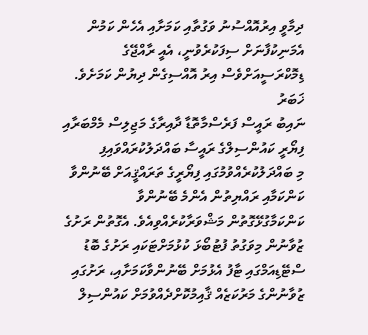ދިމާވީ އިރުއޮއްސުނު ވަގުތާއި ކަމަށާއި އެހެން ކަމުން އެމަނިކުފާނަށް ސިފަކުރެވުނީ، އެއީ ރާއްޖޭގެ ޑިމޮކްރަސީއަށްވެސް އިރު އޮއްސިގެން ދިޔުން ކަމަށެވެ.
ޚަބަރު
ނައިބު ރައީސް ފަރެސްމާތޮޑާ ދާއިރާގެ މަޖިލިސް މެމްބަރާއި ފިޔޯރީ ކައުންސިލްގެ ރައީސާ ބައްދަލުކުރައްވައިފި
މި ބައްދަލުކުރެއްވުމުގައި ފިޔޯރީގެ ތަރައްޤީއަށް ބޭނުންވާ ކަންކަމާއި ރައްޔިތުން އެންމެ ބޭނުންވާ ކަންކަމާގުޅޭގޮތުން މަޝްވަރާކުރެއްވިއެވެ. އެގޮތުން ރަށުގެ ޒުވާނުން މިވަގުތު ފުޓުބޯޅަ ކުޅުމަށްޓަކައި ރަށުގެ ބޮޑު ސްޓޭޑިއަމްގައި ޓާފު އެޅުމަށް ބޭނުންވާކަމަށާއި، ރަށުގައި ޒުވާނުންގެ މަރުކަޒެއް ޤާއިމުކޮށްދެއްވުމަށް ކައުންސިލް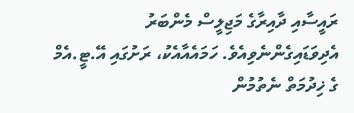ރައީސާއި ދާއިރާގެ މަޖިލީސް މެންބަރު އެދިވަޑައިގެންނެވިއެވެ. ހަމައެއާއެކު، ރަށުގައި އޭ.ޓީ.އެމް ގެ ޚިދުމަތް ނެތުމުން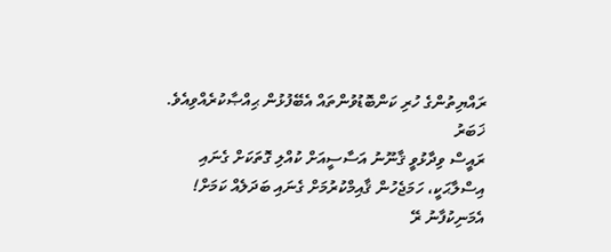ރައްޔިތުންގެ ހުރި ކަންބޮޑުވުންތައް އެބޭފުޅުން ޙިއްޞާކުރެއްވިއެވެ.
ޚަބަރު
ރައީސް ވިދާޅުވީ ޤާނޫނު އަސާސީއަށް ކުއްލި ގޮތަކަށް ގެނައި އިސްލާޙަކީ، ހަމަޖެހުން ޤާއިމްކުރުމަށް ގެނައި ބަދަލެއް ކަމަށް!
އެމަނިކުފާނު ރޭ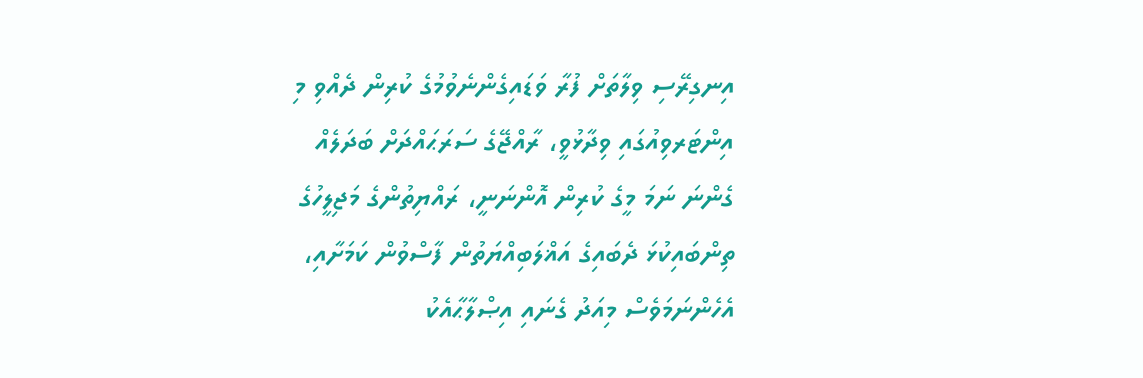އިނގިރޭސި ވިލާތަށް ފުރާ ވަޑައިގެންނެވުމުގެ ކުރިން ދެއްވި މި އިންޓަރވިއުގައި ވިދާޅުވީ، ރާއްޖޭގެ ސަރަޙައްދަށް ބަދަލެއް ގެންނަ ނަމަ މީގެ ކުރިން އޮންނަނީ، ރައްޔިތުންގެ މަޖިލީހުގެ ތިންބައިކުޅަ ދެބައިގެ އަޣްލަބިއްޔަތުން ފާސްވުން ކަމަށާއި، އެހެންނަމަވެސް މިއަދު ގެނައި އިޞްލާޙާއެކު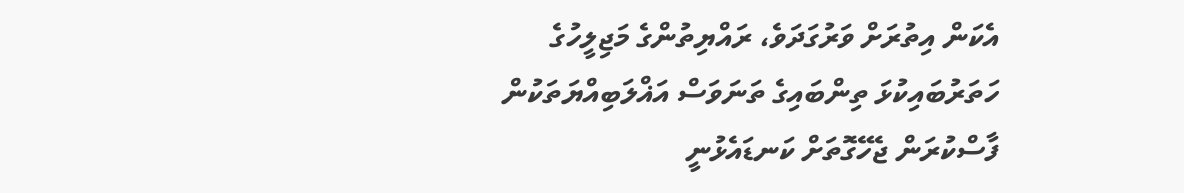އެކަން އިތުރަށް ވަރުގަދަވެ، ރައްޔިތުންގެ މަޖިލީހުގެ ހަތަރުބައިކުޅަ ތިންބައިގެ ތަނަވަސް އަޣްލަބިއްޔަތަކުން ފާސްކުރަން ޖެހޭގޮތަށް ކަނޑައެޅުނީ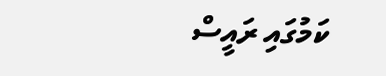ކަމުގައި ރައީސް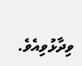ވިދާޅުވިއެވެ.